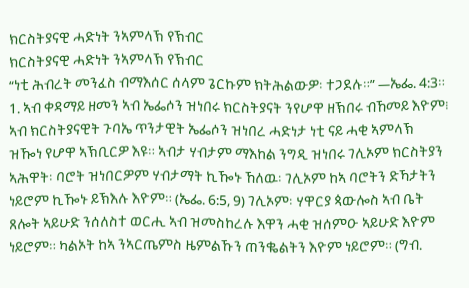ክርስትያናዊ ሓድነት ንኣምላኽ የኽብር
ክርስትያናዊ ሓድነት ንኣምላኽ የኽብር
“ነቲ ሕብረት መንፈስ ብማእሰር ሰላም ጌርኩም ክትሕልውዎ፡ ተጋደሉ።” —ኤፌ. 4:3።
1. ኣብ ቀዳማይ ዘመን ኣብ ኤፌሶን ዝነበሩ ክርስትያናት ንየሆዋ ዘኽበሩ ብኸመይ እዮም፧
ኣብ ክርስትያናዊት ጉባኤ ጥንታዊት ኤፌሶን ዝነበረ ሓድነታ ነቲ ናይ ሓቂ ኣምላኽ ዝዀነ የሆዋ ኣኽቢርዎ እዩ። ኣብታ ሃብታም ማእከል ንግዲ ዝነበሩ ገሊኦም ክርስትያን ኣሕዋት፡ ባሮት ዝነበርዎም ሃብታማት ኪዀኑ ኸለዉ፡ ገሊኦም ከኣ ባሮትን ድኻታትን ነይሮም ኪዀኑ ይኽእሉ እዮም። (ኤፌ. 6:5, 9) ገሊኦም፡ ሃዋርያ ጳውሎስ ኣብ ቤት ጸሎት ኣይሁድ ንሰለስተ ወርሒ ኣብ ዝመስከረሉ እዋን ሓቂ ዝሰምዑ ኣይሁድ እዮም ነይሮም። ካልኦት ከኣ ንኣርጤምስ ዜምልኹን ጠንቈልትን እዮም ነይሮም። (ግብ.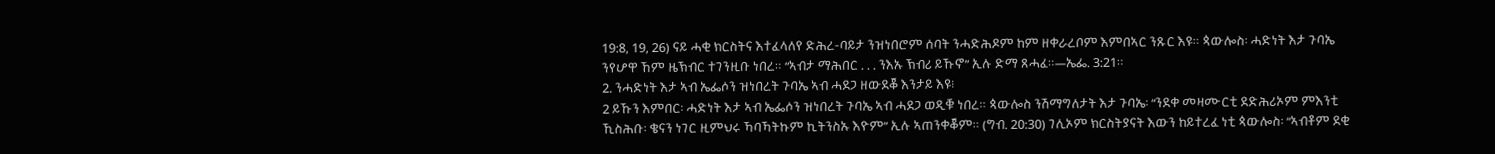19:8, 19, 26) ናይ ሓቂ ክርስትና እተፈላለየ ድሕረ-ባይታ ንዝነበሮም ሰባት ንሓድሕዶም ከም ዘቀራረቦም እምበኣር ንጹር እዩ። ጳውሎስ፡ ሓድነት እታ ጉባኤ ንየሆዋ ኸም ዜኽብር ተገንዚቡ ነበረ። “ኣብታ ማሕበር . . . ንእኡ ኽብሪ ይኹኖ” ኢሉ ድማ ጸሓፈ።—ኤፌ. 3:21።
2. ንሓድነት እታ ኣብ ኤፌሶን ዝነበረት ጉባኤ ኣብ ሓደጋ ዘውደቖ እንታይ እዩ፧
2 ይኹን እምበር፡ ሓድነት እታ ኣብ ኤፌሶን ዝነበረት ጉባኤ ኣብ ሓደጋ ወዲቑ ነበረ። ጳውሎስ ንሽማግለታት እታ ጉባኤ፡ “ንደቀ መዛሙርቲ ደድሕሪኦም ምእንቲ ኺስሕቡ፡ ቄናን ነገር ዚምህሩ ኻባኻትኩም ኪትንስኡ እዮም” ኢሉ ኣጠንቀቖም። (ግብ. 20:30) ገሊኦም ክርስትያናት እውን ከይተረፈ ነቲ ጳውሎስ፡ “ኣብቶም ደቂ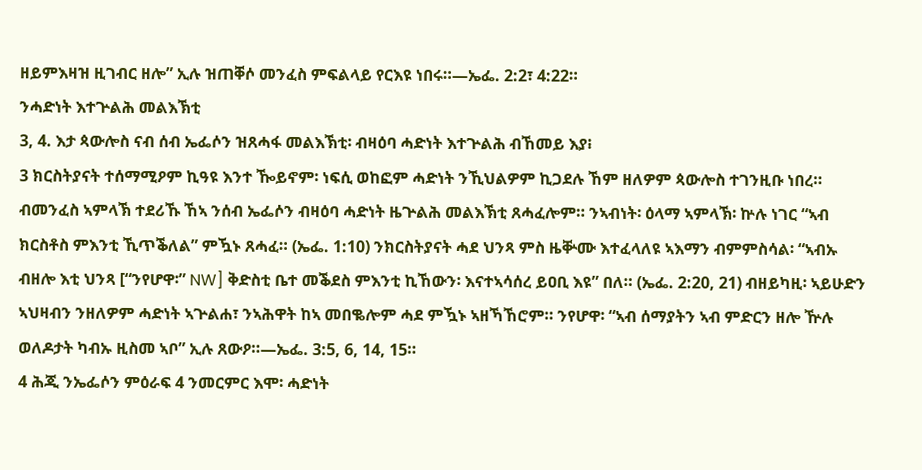ዘይምእዛዝ ዚገብር ዘሎ” ኢሉ ዝጠቐሶ መንፈስ ምፍልላይ የርእዩ ነበሩ።—ኤፌ. 2:2፣ 4:22።
ንሓድነት እተጕልሕ መልእኽቲ
3, 4. እታ ጳውሎስ ናብ ሰብ ኤፌሶን ዝጸሓፋ መልእኽቲ፡ ብዛዕባ ሓድነት እተጕልሕ ብኸመይ እያ፧
3 ክርስትያናት ተሰማሚዖም ኪዓዩ እንተ ዀይኖም፡ ነፍሲ ወከፎም ሓድነት ንኺህልዎም ኪጋደሉ ኸም ዘለዎም ጳውሎስ ተገንዚቡ ነበረ። ብመንፈስ ኣምላኽ ተደሪኹ ኸኣ ንሰብ ኤፌሶን ብዛዕባ ሓድነት ዜጕልሕ መልእኽቲ ጸሓፈሎም። ንኣብነት፡ ዕላማ ኣምላኽ፡ ኵሉ ነገር “ኣብ ክርስቶስ ምእንቲ ኺጥቕለል” ምዃኑ ጸሓፈ። (ኤፌ. 1:10) ንክርስትያናት ሓደ ህንጻ ምስ ዜቝሙ እተፈላለዩ ኣእማን ብምምስሳል፡ “ኣብኡ ብዘሎ እቲ ህንጻ [“ንየሆዋ፡” NW] ቅድስቲ ቤተ መቕደስ ምእንቲ ኪኸውን፡ እናተኣሳሰረ ይዐቢ እዩ” በለ። (ኤፌ. 2:20, 21) ብዘይካዚ፡ ኣይሁድን ኣህዛብን ንዘለዎም ሓድነት ኣጕልሐ፣ ንኣሕዋት ከኣ መበቈሎም ሓደ ምዃኑ ኣዘኻኸሮም። ንየሆዋ፡ “ኣብ ሰማያትን ኣብ ምድርን ዘሎ ዅሉ ወለዶታት ካብኡ ዚስመ ኣቦ” ኢሉ ጸውዖ።—ኤፌ. 3:5, 6, 14, 15።
4 ሕጂ ንኤፌሶን ምዕራፍ 4 ንመርምር እሞ፡ ሓድነት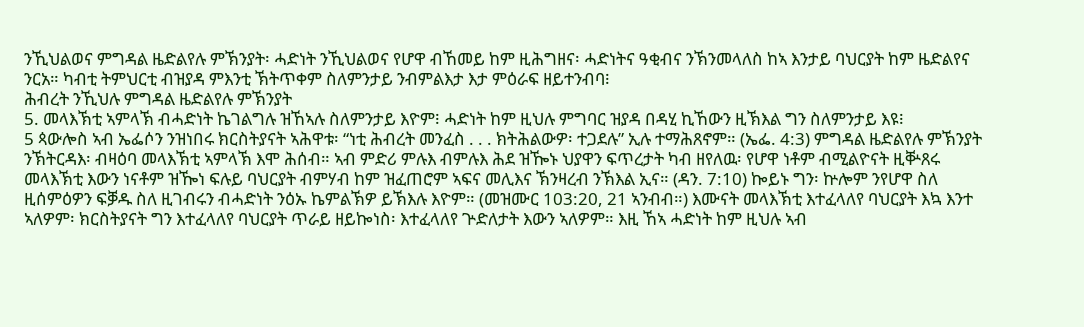ንኺህልወና ምግዳል ዜድልየሉ ምኽንያት፡ ሓድነት ንኺህልወና የሆዋ ብኸመይ ከም ዚሕግዘና፡ ሓድነትና ዓቂብና ንኽንመላለስ ከኣ እንታይ ባህርያት ከም ዜድልየና ንርአ። ካብቲ ትምህርቲ ብዝያዳ ምእንቲ ኽትጥቀም ስለምንታይ ንብምልእታ እታ ምዕራፍ ዘይተንብባ፧
ሕብረት ንኺህሉ ምግዳል ዜድልየሉ ምኽንያት
5. መላእኽቲ ኣምላኽ ብሓድነት ኬገልግሉ ዝኸኣሉ ስለምንታይ እዮም፧ ሓድነት ከም ዚህሉ ምግባር ዝያዳ በዳሂ ኪኸውን ዚኽእል ግን ስለምንታይ እዩ፧
5 ጳውሎስ ኣብ ኤፌሶን ንዝነበሩ ክርስትያናት ኣሕዋቱ፡ “ነቲ ሕብረት መንፈስ . . . ክትሕልውዎ፡ ተጋደሉ” ኢሉ ተማሕጸኖም። (ኤፌ. 4:3) ምግዳል ዜድልየሉ ምኽንያት ንኽትርዳእ፡ ብዛዕባ መላእኽቲ ኣምላኽ እሞ ሕሰብ። ኣብ ምድሪ ምሉእ ብምሉእ ሕደ ዝዀኑ ህያዋን ፍጥረታት ካብ ዘየለዉ፡ የሆዋ ነቶም ብሚልዮናት ዚቝጸሩ መላእኽቲ እውን ነናቶም ዝዀነ ፍሉይ ባህርያት ብምሃብ ከም ዝፈጠሮም ኣፍና መሊእና ኽንዛረብ ንኽእል ኢና። (ዳን. 7:10) ኰይኑ ግን፡ ኵሎም ንየሆዋ ስለ ዚሰምዕዎን ፍቓዱ ስለ ዚገብሩን ብሓድነት ንዕኡ ኬምልኽዎ ይኽእሉ እዮም። (መዝሙር 103:20, 21 ኣንብብ።) እሙናት መላእኽቲ እተፈላለየ ባህርያት እኳ እንተ ኣለዎም፡ ክርስትያናት ግን እተፈላለየ ባህርያት ጥራይ ዘይኰነስ፡ እተፈላለየ ጕድለታት እውን ኣለዎም። እዚ ኸኣ ሓድነት ከም ዚህሉ ኣብ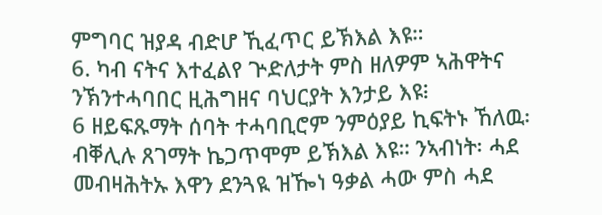ምግባር ዝያዳ ብድሆ ኺፈጥር ይኽእል እዩ።
6. ካብ ናትና እተፈልየ ጕድለታት ምስ ዘለዎም ኣሕዋትና ንኽንተሓባበር ዚሕግዘና ባህርያት እንታይ እዩ፧
6 ዘይፍጹማት ሰባት ተሓባቢሮም ንምዕያይ ኪፍትኑ ኸለዉ፡ ብቐሊሉ ጸገማት ኬጋጥሞም ይኽእል እዩ። ንኣብነት፡ ሓደ መብዛሕትኡ እዋን ደንጓዪ ዝዀነ ዓቃል ሓው ምስ ሓደ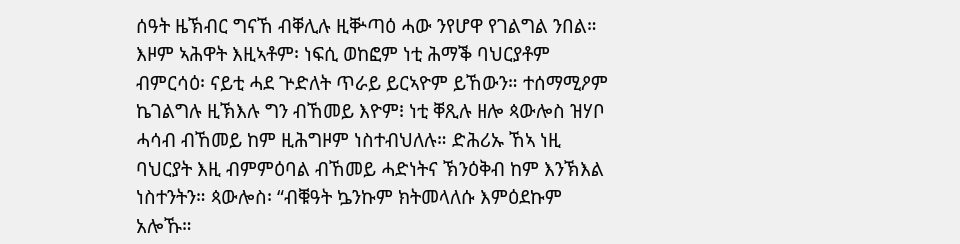ሰዓት ዜኽብር ግናኸ ብቐሊሉ ዚቝጣዕ ሓው ንየሆዋ የገልግል ንበል። እዞም ኣሕዋት እዚኣቶም፡ ነፍሲ ወከፎም ነቲ ሕማቕ ባህርያቶም ብምርሳዕ፡ ናይቲ ሓደ ጕድለት ጥራይ ይርኣዮም ይኸውን። ተሰማሚዖም ኬገልግሉ ዚኽእሉ ግን ብኸመይ እዮም፧ ነቲ ቐጺሉ ዘሎ ጳውሎስ ዝሃቦ ሓሳብ ብኸመይ ከም ዚሕግዞም ነስተብህለሉ። ድሕሪኡ ኸኣ ነዚ ባህርያት እዚ ብምምዕባል ብኸመይ ሓድነትና ኽንዕቅብ ከም እንኽእል ነስተንትን። ጳውሎስ፡ “ብቑዓት ኴንኩም ክትመላለሱ እምዕደኩም አሎኹ።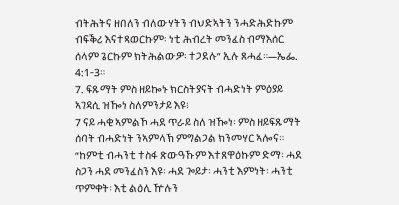ብትሕትና ዘበለን ብለውሃትን ብህድኣትን ንሓድሕድኩም ብፍቕሪ እናተጻወርኩም፡ ነቲ ሕብረት መንፈስ ብማእሰር ሰላም ጌርኩም ክትሕልውዎ፡ ተጋደሉ” ኢሉ ጸሓፈ።—ኤፌ. 4:1-3።
7. ፍጹማት ምስ ዘይኰኑ ክርስትያናት ብሓድነት ምዕያይ ኣገዳሲ ዝዀነ ስለምንታይ እዩ፧
7 ናይ ሓቂ ኣምልኾ ሓደ ጥራይ ስለ ዝዀነ፡ ምስ ዘይፍጹማት ሰባት ብሓድነት ንኣምላኽ ምግልጋል ክንመሃር ኣሎና። “ከምቲ ብሓንቲ ተስፋ ጽውዓኹም እተጸዋዕኩም ድማ፡ ሓደ ስጋን ሓደ መንፈስን እዩ፡ ሓደ ጐይታ፡ ሓንቲ እምነት፡ ሓንቲ ጥምቀት፡ እቲ ልዕሊ ዅሉን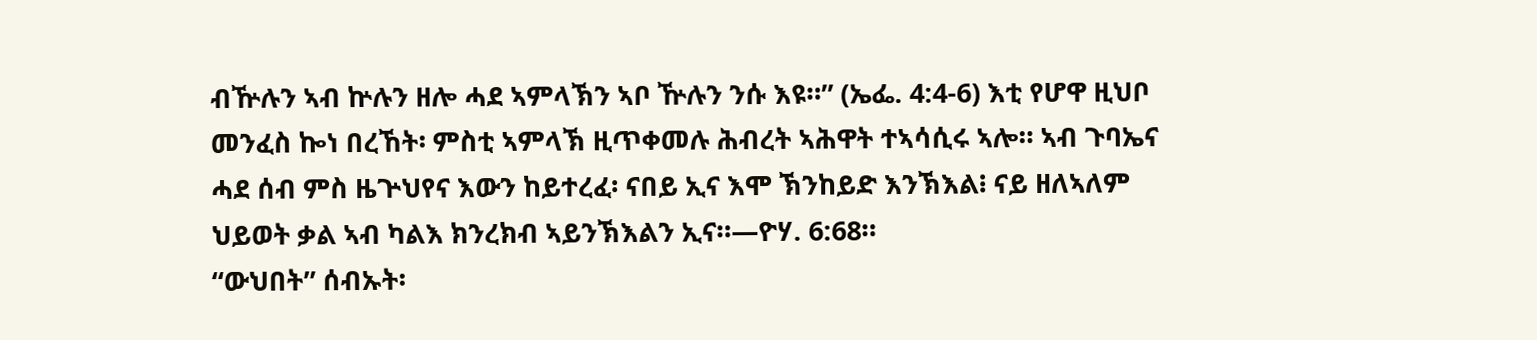ብዅሉን ኣብ ኵሉን ዘሎ ሓደ ኣምላኽን ኣቦ ዅሉን ንሱ እዩ።” (ኤፌ. 4:4-6) እቲ የሆዋ ዚህቦ መንፈስ ኰነ በረኸት፡ ምስቲ ኣምላኽ ዚጥቀመሉ ሕብረት ኣሕዋት ተኣሳሲሩ ኣሎ። ኣብ ጉባኤና ሓደ ሰብ ምስ ዜጕህየና እውን ከይተረፈ፡ ናበይ ኢና እሞ ኽንከይድ እንኽእል፧ ናይ ዘለኣለም ህይወት ቃል ኣብ ካልእ ክንረክብ ኣይንኽእልን ኢና።—ዮሃ. 6:68።
“ውህበት” ሰብኡት፡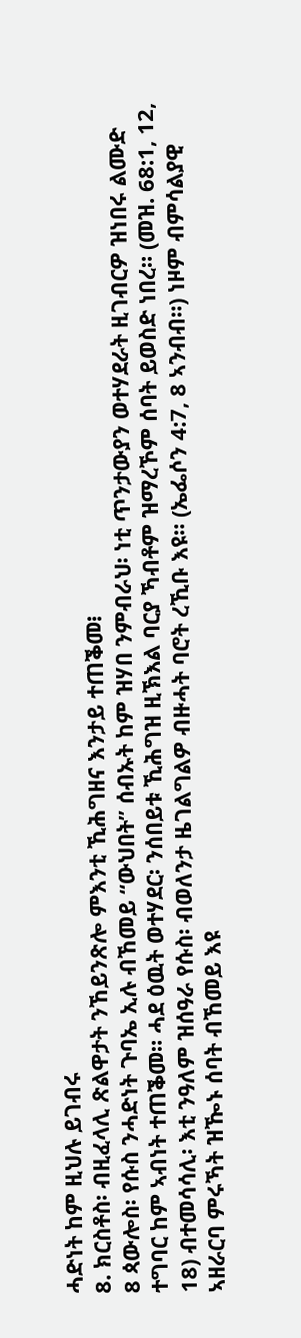ሓድነት ከም ዚህሉ ይገብሩ
8. ክርስቶስ፡ ብዚፈላሊ ጽልዋታት ንኸይንጽሎ ምእንቲ ኺሕግዘና እንታይ ተጠቕመ፧
8 ጳውሎስ፡ የሱስ ንሓድነት ጉባኤ ኢሉ ብኸመይ “ውህበት” ሰብኡት ከም ዝሃበ ንምብራህ፡ ነቲ ጥንታውያን ወተሃደራት ዚገብርዎ ዝነበሩ ልሙድ ተግባር ከም ኣብነት ተጠቕመ። ሓደ ዕዉት ወተሃደር፡ ንሰበይቱ ኺሕግዝ ዚኽእል ባርያ ኻብቶም ዝማረኾም ሰባት ይወስድ ነበረ። (መዝ. 68:1, 12, 18) ብተመሳሳሊ፡ እቲ ንዓለም ዝሰዓራ የሱስ፡ ብወለንታ ዜገልግልዎ ብዙሓት ባሮት ረኺቡ እዩ። (ኤፌሶን 4:7, 8 ኣንብብ።) ነዞም ብምሳልያዊ ኣዘራርባ ምሩኻት ዝዀኑ ሰባት ብኸመይ እዩ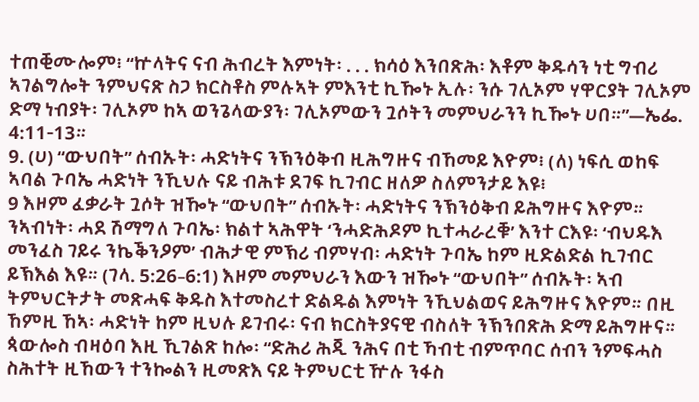ተጠቒሙሎም፧ “ኵላትና ናብ ሕብረት እምነት፡ . . . ክሳዕ እንበጽሕ፡ እቶም ቅዱሳን ነቲ ግብሪ ኣገልግሎት ንምህናጽ ስጋ ክርስቶስ ምሉኣት ምእንቲ ኪዀኑ ኢሉ፡ ንሱ ገሊኦም ሃዋርያት ገሊኦም ድማ ነብያት፡ ገሊኦም ከኣ ወንጌላውያን፡ ገሊኦምውን ጓሶትን መምህራንን ኪዀኑ ሀበ።”—ኤፌ. 4:11-13።
9. (ሀ) “ውህበት” ሰብኡት፡ ሓድነትና ንኽንዕቅብ ዚሕግዙና ብኸመይ እዮም፧ (ለ) ነፍሲ ወከፍ ኣባል ጉባኤ ሓድነት ንኺህሉ ናይ ብሕቱ ደገፍ ኪገብር ዘለዎ ስለምንታይ እዩ፧
9 እዞም ፈቃራት ጓሶት ዝዀኑ “ውህበት” ሰብኡት፡ ሓድነትና ንኽንዕቅብ ይሕግዙና እዮም። ንኣብነት፡ ሓደ ሽማግለ ጉባኤ፡ ክልተ ኣሕዋት ‘ንሓድሕዶም ኪተሓራረቑ’ እንተ ርእዩ፡ ‘ብህዱእ መንፈስ ገይሩ ንኬቕንዖም’ ብሕታዊ ምኽሪ ብምሃብ፡ ሓድነት ጉባኤ ከም ዚድልድል ኪገብር ይኽእል እዩ። (ገላ. 5:26–6:1) እዞም መምህራን እውን ዝዀኑ “ውህበት” ሰብኡት፡ ኣብ ትምህርትታት መጽሓፍ ቅዱስ እተመስረተ ድልዱል እምነት ንኺህልወና ይሕግዙና እዮም። በዚ ኸምዚ ኸኣ፡ ሓድነት ከም ዚህሉ ይገብሩ፡ ናብ ክርስትያናዊ ብስለት ንኽንበጽሕ ድማ ይሕግዙና። ጳውሎስ ብዛዕባ እዚ ኺገልጽ ከሎ፡ “ድሕሪ ሕጂ ንሕና በቲ ኻብቲ ብምጥባር ሰብን ንምፍሓስ ስሕተት ዚኸውን ተንኰልን ዚመጽእ ናይ ትምህርቲ ዅሉ ንፋስ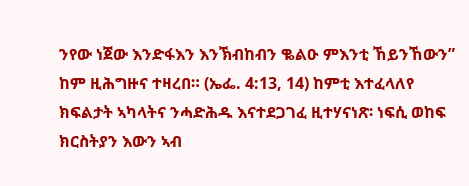ንየው ነጀው እንድፋእን እንኽብከብን ቈልዑ ምእንቲ ኸይንኸውን” ከም ዚሕግዙና ተዛረበ። (ኤፌ. 4:13, 14) ከምቲ እተፈላለየ ክፍልታት ኣካላትና ንሓድሕዱ እናተደጋገፈ ዚተሃናነጽ፡ ነፍሲ ወከፍ ክርስትያን እውን ኣብ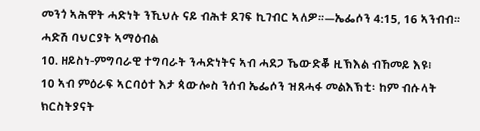መንጎ ኣሕዋት ሓድነት ንኺህሉ ናይ ብሕቱ ደገፍ ኪገብር ኣለዎ።—ኤፌሶን 4:15, 16 ኣንብብ።
ሓድሽ ባህርያት ኣማዕብል
10. ዘይስነ-ምግባራዊ ተግባራት ንሓድነትና ኣብ ሓደጋ ኼውድቖ ዚኽእል ብኸመይ እዩ፧
10 ኣብ ምዕራፍ ኣርባዕተ እታ ጳውሎስ ንሰብ ኤፌሶን ዝጸሓፋ መልእኽቲ፡ ከም ብሱላት ክርስትያናት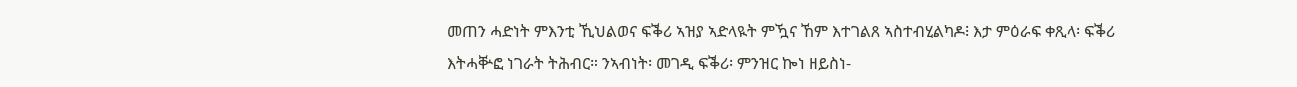መጠን ሓድነት ምእንቲ ኺህልወና ፍቕሪ ኣዝያ ኣድላዪት ምዃና ኸም እተገልጸ ኣስተብሂልካዶ፧ እታ ምዕራፍ ቀጺላ፡ ፍቕሪ እትሓቝፎ ነገራት ትሕብር። ንኣብነት፡ መገዲ ፍቕሪ፡ ምንዝር ኰነ ዘይስነ-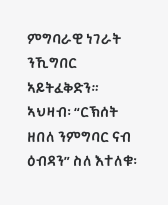ምግባራዊ ነገራት ንኺግበር ኣይትፈቅድን። ኣህዛብ፡ “ርኽሰት ዘበለ ንምግባር ናብ ዕብዳን” ስለ እተለቁ፡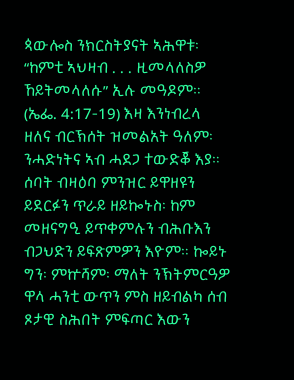ጳውሎስ ንክርስትያናት ኣሕዋቱ፡ “ከምቲ ኣህዛብ . . . ዚመላለስዎ ኸይትመላለሱ” ኢሉ መዓዶም። (ኤፌ. 4:17-19) እዛ እንነብረላ ዘለና ብርኽሰት ዝመልአት ዓለም፡ ንሓድነትና ኣብ ሓደጋ ተውድቖ እያ። ሰባት ብዛዕባ ምንዝር ይዋዘዩን ይደርፉን ጥራይ ዘይኰኑስ፡ ከም መዘናግዒ ይጥቀምሉን ብሕቡእን ብጋህድን ይፍጽምዎን እዮም። ኰይኑ ግን፡ ምኵሻም፡ ማለት ንኽትምርዓዎ ዋላ ሓንቲ ውጥን ምስ ዘይብልካ ሰብ ጾታዊ ስሕበት ምፍጣር እውን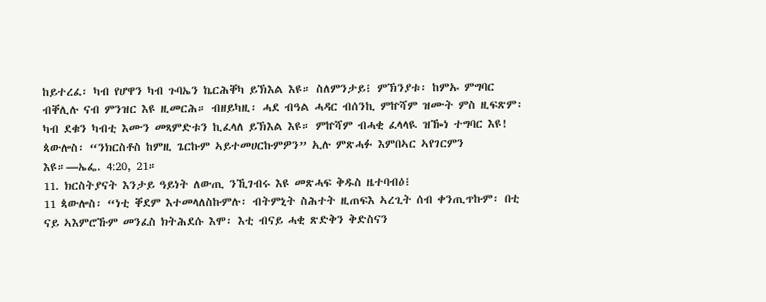ከይተረፈ፡ ካብ የሆዋን ካብ ጉባኤን ኬርሕቐካ ይኽእል እዩ። ስለምንታይ፧ ምኽንያቱ፡ ከምኡ ምግባር ብቐሊሉ ናብ ምንዝር እዩ ዚመርሕ። ብዘይካዚ፡ ሓደ ብዓል ሓዳር ብሰንኪ ምኵሻም ዝሙት ምስ ዚፍጽም፡ ካብ ደቁን ካብቲ እሙን መጻምድቱን ኪፈላለ ይኽእል እዩ። ምኵሻም ብሓቂ ፈላላዪ ዝዀነ ተግባር እዩ! ጳውሎስ፡ “ንክርስቶስ ከምዚ ጌርኩም ኣይተመሀርኩምዎን” ኢሉ ምጽሓፉ እምበኣር ኣየገርምን እዩ።—ኤፌ. 4:20, 21።
11. ክርስትያናት እንታይ ዓይነት ለውጢ ንኺገብሩ እዩ መጽሓፍ ቅዱስ ዜተባብዕ፧
11 ጳውሎስ፡ “ነቲ ቐደም እተመላለስኩምሉ፡ ብትምኒት ስሕተት ዚጠፍእ ኣረጊት ሰብ ቀንጢጥኩም፡ በቲ ናይ ኣእምሮኹም መንፈስ ክትሕደሱ እሞ፡ እቲ ብናይ ሓቂ ጽድቅን ቅድስናን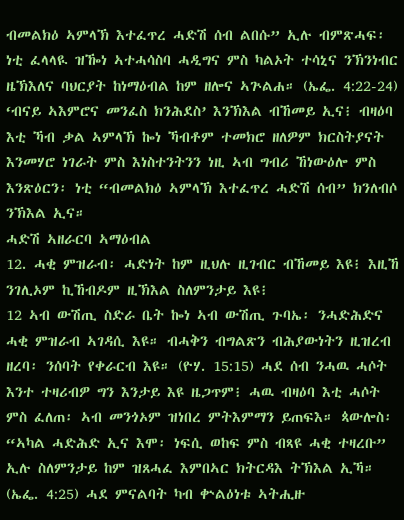ብመልክዕ ኣምላኽ እተፈጥረ ሓድሽ ሰብ ልበሱ” ኢሉ ብምጽሓፍ፡ ነቲ ፈላላዪ ዝዀነ ኣተሓሳስባ ሓዲግና ምስ ካልኦት ተሳኒና ንኽንነብር ዜኽእለና ባህርያት ከነማዕብል ከም ዘሎና ኣጕልሐ። (ኤፌ. 4:22-24) ‘ብናይ ኣእምሮና መንፈስ ክንሕደስ’ እንኽእል ብኸመይ ኢና፧ ብዛዕባ እቲ ኻብ ቃል ኣምላኽ ኰነ ኻብቶም ተመክሮ ዘለዎም ክርስትያናት እንመሃሮ ነገራት ምስ እነስተንትንን ነዚ ኣብ ግብሪ ኸነውዕሎ ምስ እንጽዕርን፡ ነቲ “ብመልክዕ ኣምላኽ እተፈጥረ ሓድሽ ሰብ” ክንለብሶ ንኽእል ኢና።
ሓድሽ ኣዘራርባ ኣማዕብል
12. ሓቂ ምዝራብ፡ ሓድነት ከም ዚህሉ ዚገብር ብኸመይ እዩ፧ እዚኸ ንገሊኦም ኪኸብዶም ዚኽእል ስለምንታይ እዩ፧
12 ኣብ ውሽጢ ስድራ ቤት ኰነ ኣብ ውሽጢ ጉባኤ፡ ንሓድሕድና ሓቂ ምዝራብ ኣገዳሲ እዩ። ብሓቅን ብግልጽን ብሕያውነትን ዚዝረብ ዘረባ፡ ንሰባት የቀራርብ እዩ። (ዮሃ. 15:15) ሓደ ሰብ ንሓዉ ሓሶት እንተ ተዛሪብዎ ግን እንታይ እዩ ዜጋጥም፧ ሓዉ ብዛዕባ እቲ ሓሶት ምስ ፈለጠ፡ ኣብ መንጎኦም ዝነበረ ምትእምማን ይጠፍእ። ጳውሎስ፡ “ኣካል ሓድሕድ ኢና እሞ፡ ነፍሲ ወከፍ ምስ ብጻዩ ሓቂ ተዛረቡ” ኢሉ ስለምንታይ ከም ዝጸሓፈ እምበኣር ክትርዳእ ትኽእል ኢኻ። (ኤፌ. 4:25) ሓደ ምናልባት ካብ ቍልዕነቱ ኣትሒዙ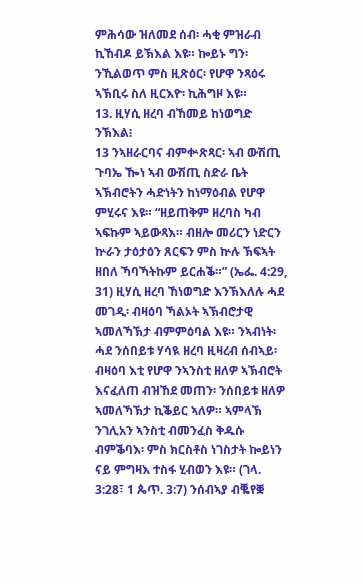ምሕሳው ዝለመደ ሰብ፡ ሓቂ ምዝራብ ኪኸብዶ ይኽእል እዩ። ኰይኑ ግን፡ ንኺልወጥ ምስ ዚጽዕር፡ የሆዋ ንጻዕሩ ኣኽቢሩ ስለ ዚርእዮ፡ ኪሕግዞ እዩ።
13. ዚሃሲ ዘረባ ብኸመይ ከነወግድ ንኽእል፧
13 ንኣዘራርባና ብምቍጽጻር፡ ኣብ ውሽጢ ጉባኤ ዀነ ኣብ ውሽጢ ስድራ ቤት ኣኽብሮትን ሓድነትን ከነማዕብል የሆዋ ምሂሩና እዩ። “ዘይጠቅም ዘረባስ ካብ ኣፍኩም ኣይውጻእ። ብዘሎ መሪርን ነድርን ኵራን ታዕታዕን ጸርፍን ምስ ኵሉ ኽፍኣት ዘበለ ኻባኻትኩም ይርሐቕ።” (ኤፌ. 4:29, 31) ዚሃሲ ዘረባ ኸነወግድ እንኽእለሉ ሓደ መገዲ፡ ብዛዕባ ኻልኦት ኣኽብሮታዊ ኣመለኻኽታ ብምምዕባል እዩ። ንኣብነት፡ ሓደ ንሰበይቱ ሃሳዪ ዘረባ ዚዛረብ ሰብኣይ፡ ብዛዕባ እቲ የሆዋ ንኣንስቲ ዘለዎ ኣኽብሮት እናፈለጠ ብዝኸደ መጠን፡ ንሰበይቱ ዘለዎ ኣመለኻኽታ ኪቕይር ኣለዎ። ኣምላኽ ንገሊአን ኣንስቲ ብመንፈስ ቅዱሱ ብምቕባእ፡ ምስ ክርስቶስ ነገስታት ኰይነን ናይ ምግዛእ ተስፋ ሂብወን እዩ። (ገላ. 3:28፣ 1 ጴጥ. 3:7) ንሰብኣያ ብቘየቛ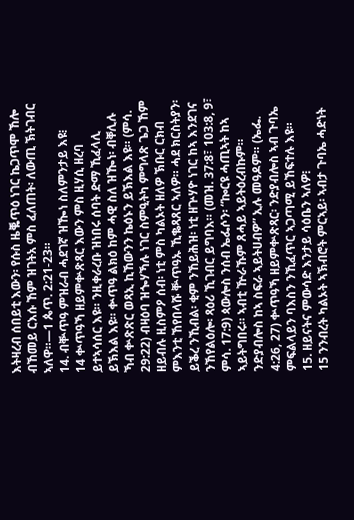እትዛረብ ሰበይቲ እውን፡ የሱስ ዜቘጥዕ ነገር ኬጋጥሞ ኸሎ ብኸመይ ርእሱ ኸም ዝገትአ ምስ ፈለጠት፡ ለውጢ ኽትገብር ኣለዋ።—1 ጴጥ. 2:21-23።
14. ብቝጥዓ ምዝራብ ሓደገኛ ዝዀነ ስለምንታይ እዩ፧
14 ቍጥዓኻ ዘይምቍጽጻር እውን ምስ ዚሃሲ ዘረባ ይተኣሳሰር እዩ። ንዚቀራረቡ ዝነበሩ ሰባት ድማ ኺፈላሊ ይኽእል እዩ። ቍጥዓ ልክዕ ከም ሓዊ ስለ ዝዀነ፡ ብቐሊሉ ኻብ ቍጽጽር ወጻኢ ኪኸውንን ኬዕኑን ይኽእል እዩ። (ምሳ. 29:22) ብዛዕባ ዝጐሃኻሉ ነገር ስምዒትካ ምግላጽ ጌጋ ኸም ዘይብሉ ዚስምዖ ሰብ፡ ነቲ ምስ ካልኦት ዘለዎ ኽቡር ርክብ ምእንቲ ኸየበላሹ ቝጥዓኡ ኺቈጻጸር ኣለዎ። ሓደ ክርስትያን፡ ይቕረ ንኺብል፡ ቂም ንኸይሕዝ፡ ነቲ ዘጕሃዮ ነገር ከኣ እንደገና ንኸየልዕሎ፡ ጻዕሪ ኺገብር ይግባእ። (መዝ. 37:8፣ 103:8, 9፣ ምሳ. 17:9) ጳውሎስ ንሰብ ኤፌሶን፡ “ኰርዩ ሓጢኣት ከኣ ኣይትግበሩ። ኣብቲ ዅራኹም ጸሓይ ኣይትዕረብኩም። ንድያብሎስ ከኣ ስፍራ ኣይትሀብዎ” ኢሉ መዓዶም። (ኤፌ. 4:26, 27) ቍጥዓኻ ዘይምቍጽጻር፡ ንድያብሎስ ኣብ ጉባኤ ምፍልላይን ባእስን ንኺፈጥር ኣጋጣሚ ይኸፍተሉ እዩ።
15. ዘይናትና ምውሳድ እንታይ ሳዕቤን ኣለዎ፧
15 ንንብረት ካልኦት ኣኽብሮት ምርኣይ፡ ኣብታ ጉባኤ ሓድነት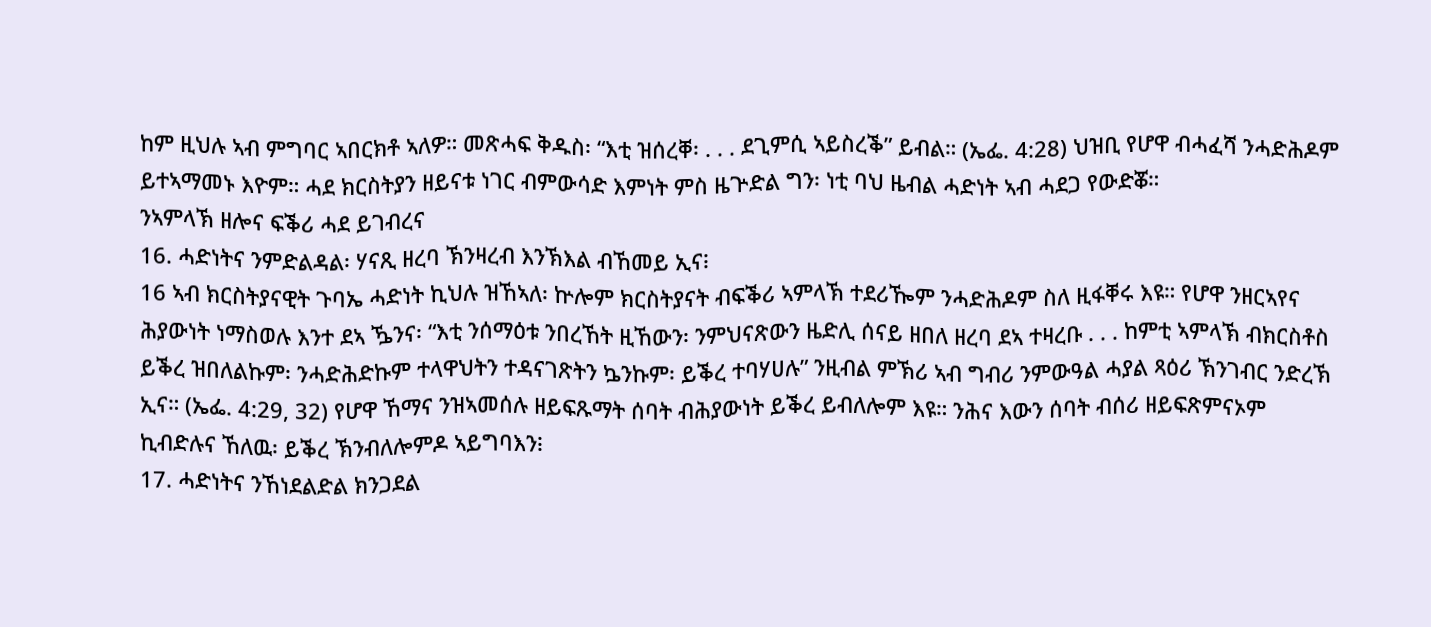ከም ዚህሉ ኣብ ምግባር ኣበርክቶ ኣለዎ። መጽሓፍ ቅዱስ፡ “እቲ ዝሰረቐ፡ . . . ደጊምሲ ኣይስረቕ” ይብል። (ኤፌ. 4:28) ህዝቢ የሆዋ ብሓፈሻ ንሓድሕዶም ይተኣማመኑ እዮም። ሓደ ክርስትያን ዘይናቱ ነገር ብምውሳድ እምነት ምስ ዜጕድል ግን፡ ነቲ ባህ ዜብል ሓድነት ኣብ ሓደጋ የውድቖ።
ንኣምላኽ ዘሎና ፍቕሪ ሓደ ይገብረና
16. ሓድነትና ንምድልዳል፡ ሃናጺ ዘረባ ኽንዛረብ እንኽእል ብኸመይ ኢና፧
16 ኣብ ክርስትያናዊት ጉባኤ ሓድነት ኪህሉ ዝኸኣለ፡ ኵሎም ክርስትያናት ብፍቕሪ ኣምላኽ ተደሪዀም ንሓድሕዶም ስለ ዚፋቐሩ እዩ። የሆዋ ንዘርኣየና ሕያውነት ነማስወሉ እንተ ደኣ ዄንና፡ “እቲ ንሰማዕቱ ንበረኸት ዚኸውን፡ ንምህናጽውን ዜድሊ ሰናይ ዘበለ ዘረባ ደኣ ተዛረቡ . . . ከምቲ ኣምላኽ ብክርስቶስ ይቕረ ዝበለልኩም፡ ንሓድሕድኩም ተላዋህትን ተዳናገጽትን ኴንኩም፡ ይቕረ ተባሃሀሉ” ንዚብል ምኽሪ ኣብ ግብሪ ንምውዓል ሓያል ጻዕሪ ኽንገብር ንድረኽ ኢና። (ኤፌ. 4:29, 32) የሆዋ ኸማና ንዝኣመሰሉ ዘይፍጹማት ሰባት ብሕያውነት ይቕረ ይብለሎም እዩ። ንሕና እውን ሰባት ብሰሪ ዘይፍጽምናኦም ኪብድሉና ኸለዉ፡ ይቕረ ኽንብለሎምዶ ኣይግባእን፧
17. ሓድነትና ንኸነደልድል ክንጋደል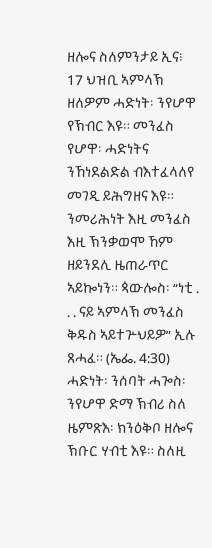ዘሎና ስለምንታይ ኢና፧
17 ህዝቢ ኣምላኽ ዘለዎም ሓድነት፡ ንየሆዋ የኽብር እዩ። መንፈስ የሆዋ፡ ሓድነትና ንኸነደልድል ብእተፈላለየ መገዲ ይሕግዘና እዩ። ንመሪሕነት እዚ መንፈስ እዚ ኽንቃወሞ ኸም ዘይንደሊ ዜጠራጥር ኣይኰነን። ጳውሎስ፡ “ነቲ . . . ናይ ኣምላኽ መንፈስ ቅዱስ ኣይተጕህይዎ” ኢሉ ጸሓፈ። (ኤፌ. 4:30) ሓድነት፡ ንሰባት ሓጐስ፡ ንየሆዋ ድማ ኽብሪ ስለ ዜምጽእ፡ ክንዕቅቦ ዘሎና ኽቡር ሃብቲ እዩ። ስለዚ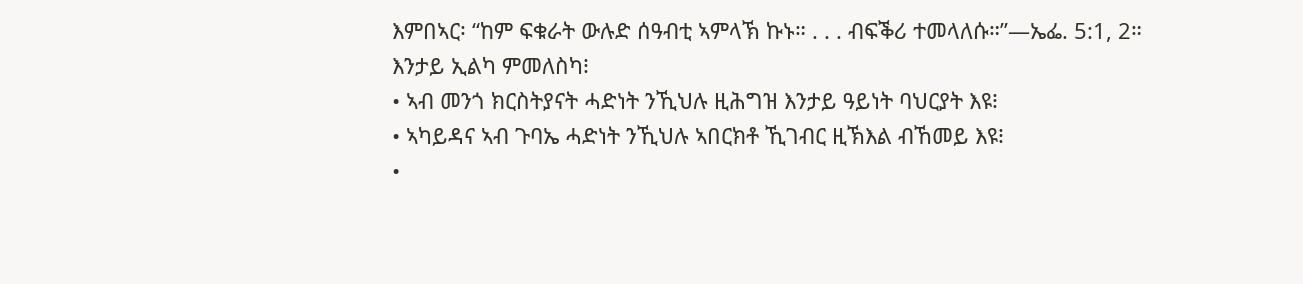እምበኣር፡ “ከም ፍቁራት ውሉድ ሰዓብቲ ኣምላኽ ኩኑ። . . . ብፍቕሪ ተመላለሱ።”—ኤፌ. 5:1, 2።
እንታይ ኢልካ ምመለስካ፧
• ኣብ መንጎ ክርስትያናት ሓድነት ንኺህሉ ዚሕግዝ እንታይ ዓይነት ባህርያት እዩ፧
• ኣካይዳና ኣብ ጉባኤ ሓድነት ንኺህሉ ኣበርክቶ ኺገብር ዚኽእል ብኸመይ እዩ፧
•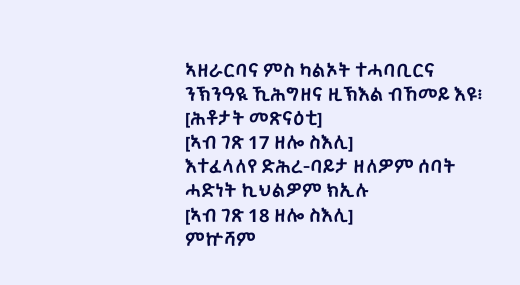ኣዘራርባና ምስ ካልኦት ተሓባቢርና ንኽንዓዪ ኺሕግዘና ዚኽእል ብኸመይ እዩ፧
[ሕቶታት መጽናዕቲ]
[ኣብ ገጽ 17 ዘሎ ስእሊ]
እተፈላለየ ድሕረ-ባይታ ዘለዎም ሰባት ሓድነት ኪህልዎም ክኢሉ
[ኣብ ገጽ 18 ዘሎ ስእሊ]
ምኵሻም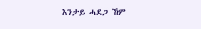እንታይ ሓደጋ ኸም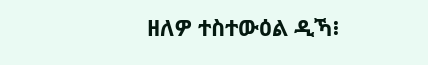ዘለዎ ተስተውዕል ዲኻ፧